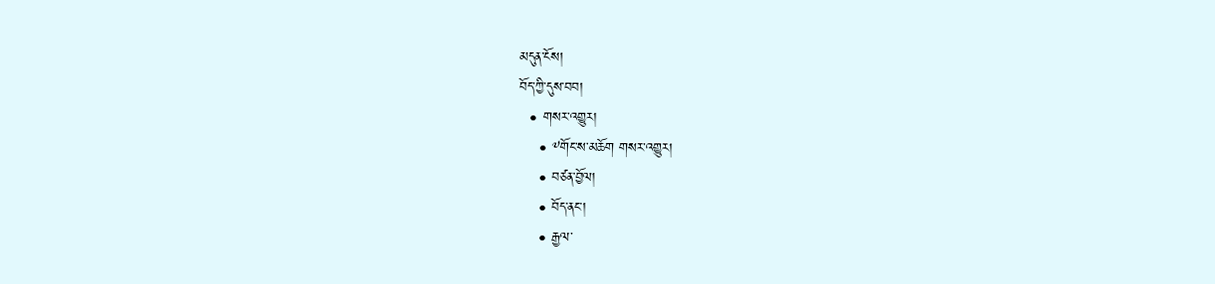མདུན་ངོས།
བོད་ཀྱི་དུས་བབ།
  • གསར་འགྱུར།
    • ༸གོང་ས་མཆོག གསར་འགྱུར།
    • བཙན་བྱོལ།
    • བོད་ནང་།
    • རྒྱལ་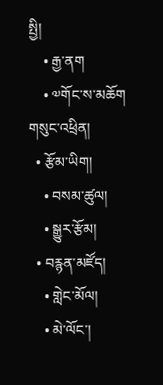སྤྱི།
    • རྒྱ་ནག
    • ༧གོང་ས་མཆོག གསུང་འཕྲིན།
  • རྩོམ་ཡིག།
    • བསམ་ཚུལ།
    • སྒྱུར་རྩོམ།
  • བརྙན་མཛོད།
    • གླེང་མོལ།
    • མེ་ལོང་།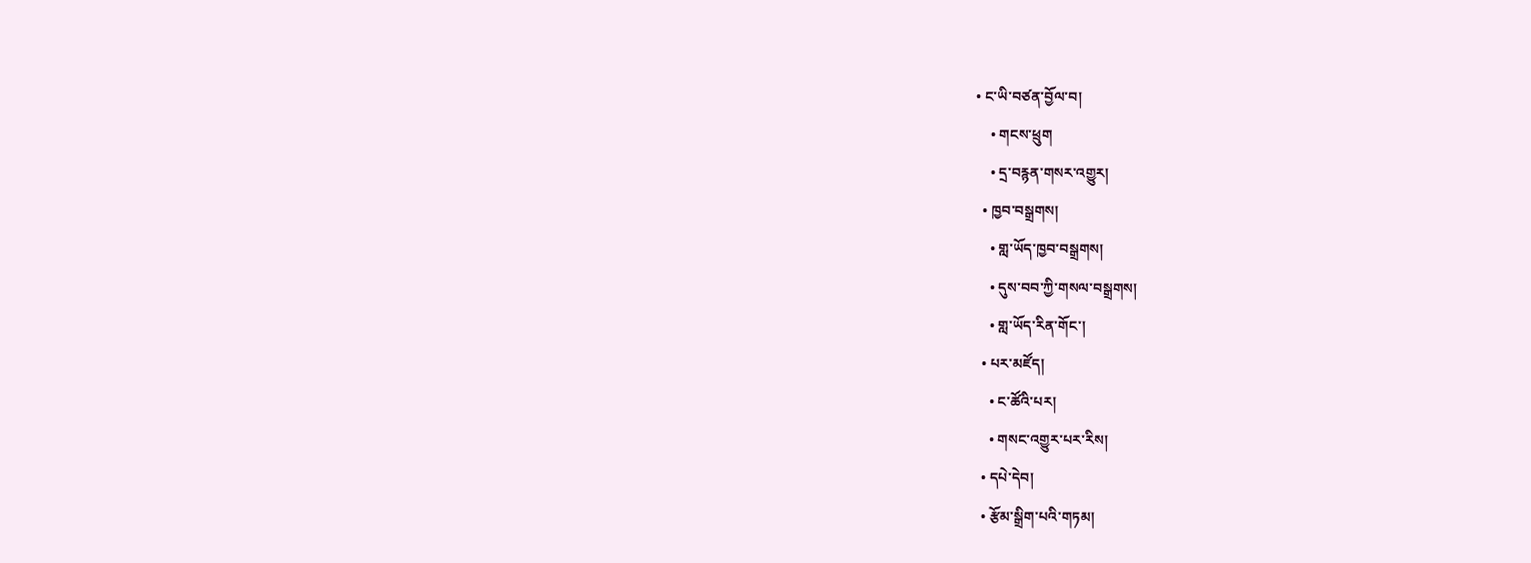• ང་ཡི་བཙན་བྱོལ་བ།
    • གངས་ཕྲུག
    • དྲ་བརྙན་གསར་འགྱུར།
  • ཁྱབ་བསྒྲགས།
    • གླ་ཡོད་ཁྱབ་བསྒྲགས།
    • དུས་བབ་ཀྱི་གསལ་བསྒྲགས།
    • གླ་ཡོད་རིན་གོང་།
  • པར་མཛོད།
    • ང་ཚོའི་པར།
    • གསང་འགྱུར་པར་རིས།
  • དཔེ་དེབ།
  • རྩོམ་སྒྲིག་པའི་གཏམ།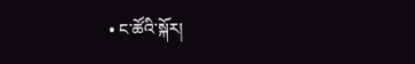• ང་ཚོའི་སྐོར།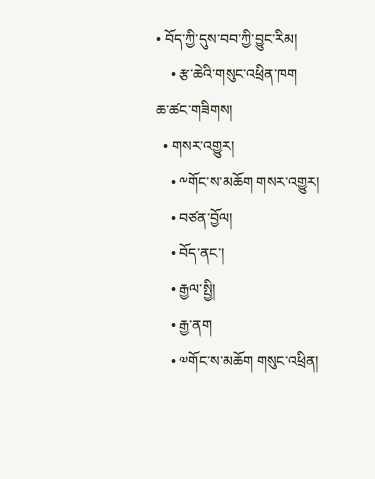• བོད་ཀྱི་དུས་བབ་ཀྱི་བྱུང་རིམ།
    • རྩ་ཆེའི་གསུང་འཕྲིན་ཁག
ཆ་ཚང་གཟིགས།
  • གསར་འགྱུར།
    • ༸གོང་ས་མཆོག གསར་འགྱུར།
    • བཙན་བྱོལ།
    • བོད་ནང་།
    • རྒྱལ་སྤྱི།
    • རྒྱ་ནག
    • ༧གོང་ས་མཆོག གསུང་འཕྲིན།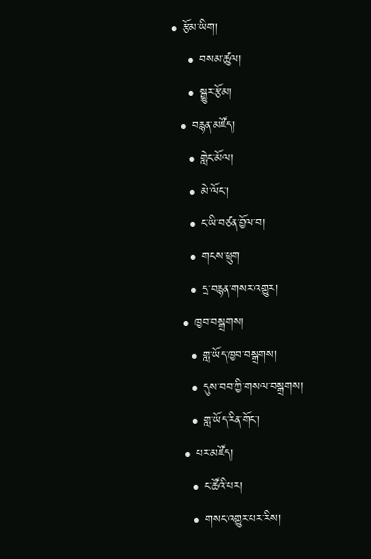• རྩོམ་ཡིག།
    • བསམ་ཚུལ།
    • སྒྱུར་རྩོམ།
  • བརྙན་མཛོད།
    • གླེང་མོལ།
    • མེ་ལོང་།
    • ང་ཡི་བཙན་བྱོལ་བ།
    • གངས་ཕྲུག
    • དྲ་བརྙན་གསར་འགྱུར།
  • ཁྱབ་བསྒྲགས།
    • གླ་ཡོད་ཁྱབ་བསྒྲགས།
    • དུས་བབ་ཀྱི་གསལ་བསྒྲགས།
    • གླ་ཡོད་རིན་གོང་།
  • པར་མཛོད།
    • ང་ཚོའི་པར།
    • གསང་འགྱུར་པར་རིས།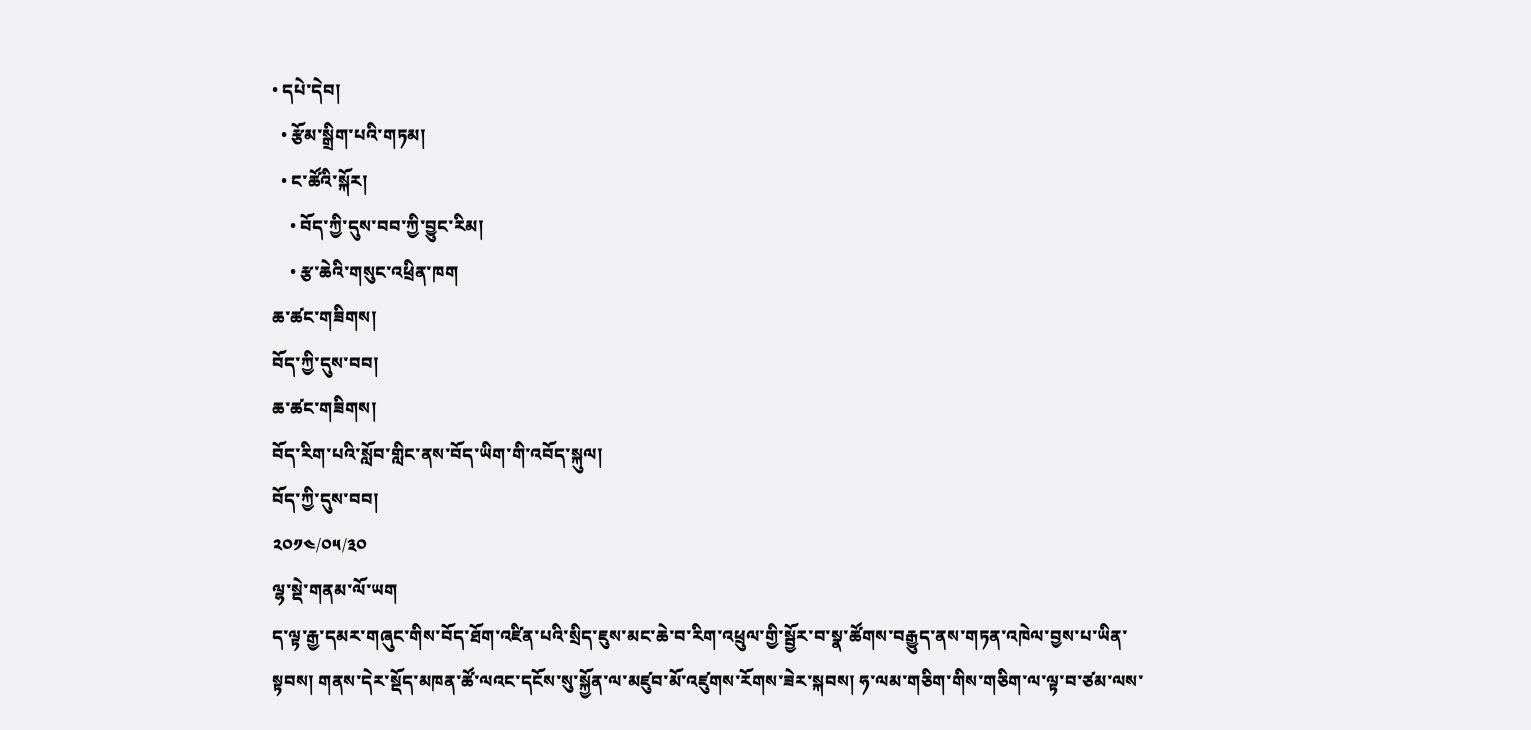• དཔེ་དེབ།
  • རྩོམ་སྒྲིག་པའི་གཏམ།
  • ང་ཚོའི་སྐོར།
    • བོད་ཀྱི་དུས་བབ་ཀྱི་བྱུང་རིམ།
    • རྩ་ཆེའི་གསུང་འཕྲིན་ཁག
ཆ་ཚང་གཟིགས།
བོད་ཀྱི་དུས་བབ།
ཆ་ཚང་གཟིགས།
བོད་རིག་པའི་སློབ་གླིང་ནས་བོད་ཡིག་གི་འབོད་སྐུལ།
བོད་ཀྱི་དུས་བབ།
༢༠༡༤/༠༥/༣༠
ལྷ་སྡེ་གནམ་ལོ་ཡག
ད་ལྟ་རྒྱ་དམར་གཞུང་གིས་བོད་ཐོག་འཛིན་པའི་སྲིད་ཇུས་མང་ཆེ་བ་རིག་འཕྲུལ་གྱི་སྦྱོར་བ་སྣ་ཚོགས་བརྒྱུད་ནས་གཏན་འཁེལ་བྱས་པ་ཡིན་སྟབས། གནས་དེར་སྡོད་མཁན་ཚོ་ལའང་དངོས་སུ་སྐྱོན་ལ་མཛུབ་མོ་འཛུགས་རོགས་ཟེར་སྐབས། ཧ་ལམ་གཅིག་གིས་གཅིག་ལ་ལྟ་བ་ཙམ་ལས་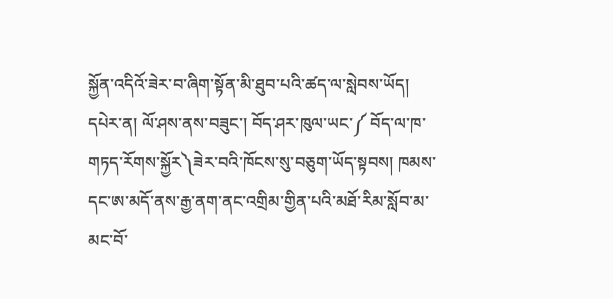སྐྱོན་འདིའོ་ཟེར་བ་ཞིག་སྟོན་མི་ཐུབ་པའི་ཚད་ལ་སླེབས་ཡོད། དཔེར་ན། ལོ་ཤས་ནས་བཟུང་། བོད་ཤར་ཁུལ་ཡང་༼ བོད་ལ་ཁ་གཏད་རོགས་སྐྱོར༽ཟེར་བའི་ཁོངས་སུ་བཅུག་ཡོད་སྟབས། ཁམས་དང་ཨ་མདོ་ནས་རྒྱ་ནག་ནང་འགྲིམ་གྱིན་པའི་མཐོ་རིམ་སློབ་མ་མང་བོ་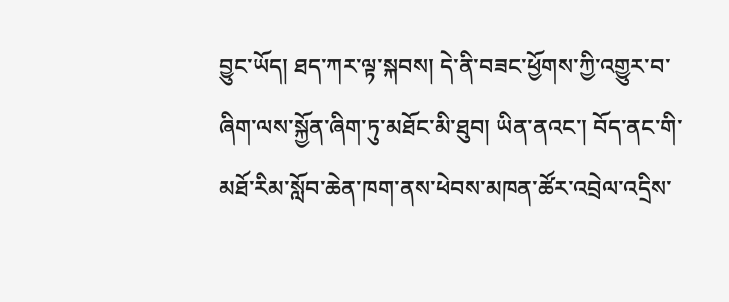བྱུང་ཡོད། ཐད་ཀར་ལྟ་སྐབས། དེ་ནི་བཟང་ཕྱོགས་ཀྱི་འགྱུར་བ་ཞིག་ལས་སྐྱོན་ཞིག་ཏུ་མཐོང་མི་ཐུབ། ཡིན་ནའང་། བོད་ནང་གི་མཐོ་རིམ་སློབ་ཆེན་ཁག་ནས་ཕེབས་མཁན་ཚོར་འབྲེལ་འདྲིས་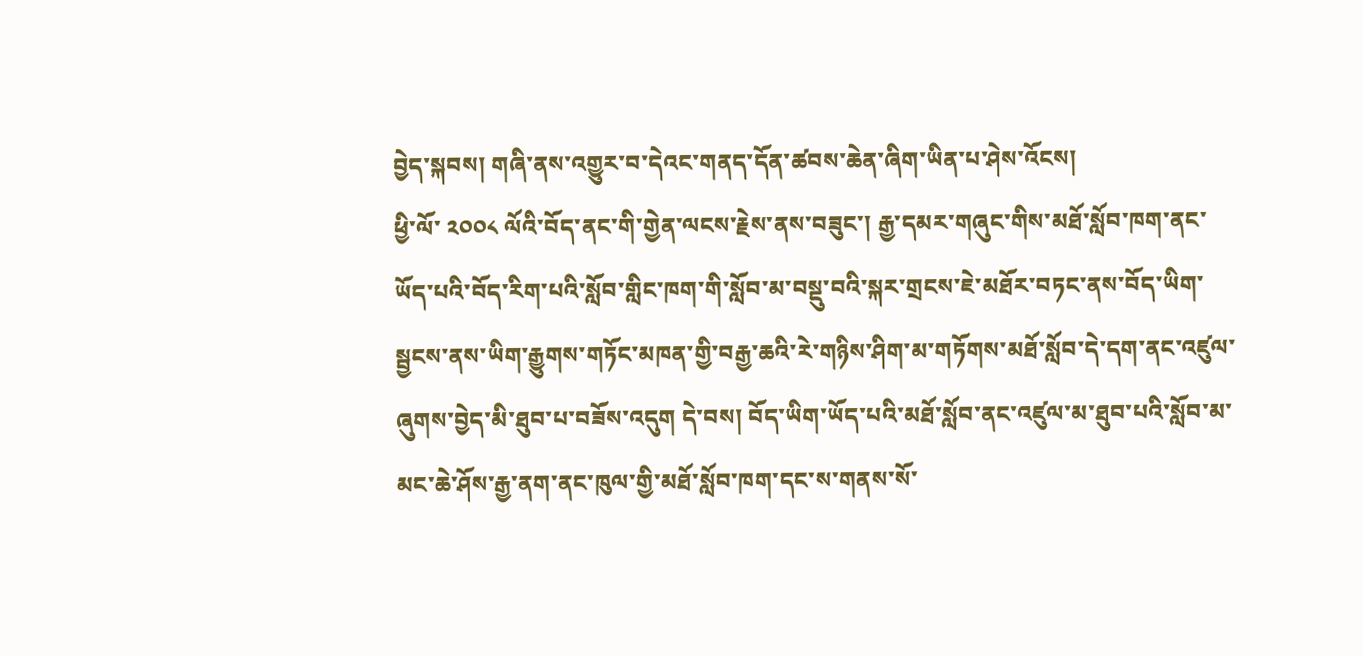བྱེད་སྐབས། གཞི་ནས་འགྱུར་བ་དེའང་གནད་དོན་ཚབས་ཆེན་ཞིག་ཡིན་པ་ཤེས་འོངས།
ཕྱི་ལོ་ ༢༠༠༨ ལོའི་བོད་ནང་གི་གྱེན་ལངས་རྗེས་ནས་བཟུང་། རྒྱ་དམར་གཞུང་གིས་མཐོ་སློབ་ཁག་ནང་ཡོད་པའི་བོད་རིག་པའི་སློབ་གླིང་ཁག་གི་སློབ་མ་བསྡུ་བའི་སྐར་གྲངས་ཇེ་མཐོར་བཏང་ནས་བོད་ཡིག་སྦྱངས་ནས་ཡིག་རྒྱུགས་གཏོང་མཁན་གྱི་བརྒྱ་ཆའི་རེ་གཉིས་ཤིག་མ་གཏོགས་མཐོ་སློབ་དེ་དག་ནང་འཛུལ་ཞུགས་བྱེད་མི་ཐུབ་པ་བཟོས་འདུག དེ་བས། བོད་ཡིག་ཡོད་པའི་མཐོ་སློབ་ནང་འཛུལ་མ་ཐུབ་པའི་སློབ་མ་མང་ཆེ་ཤོས་རྒྱ་ནག་ནང་ཁུལ་གྱི་མཐོ་སློབ་ཁག་དང་ས་གནས་སོ་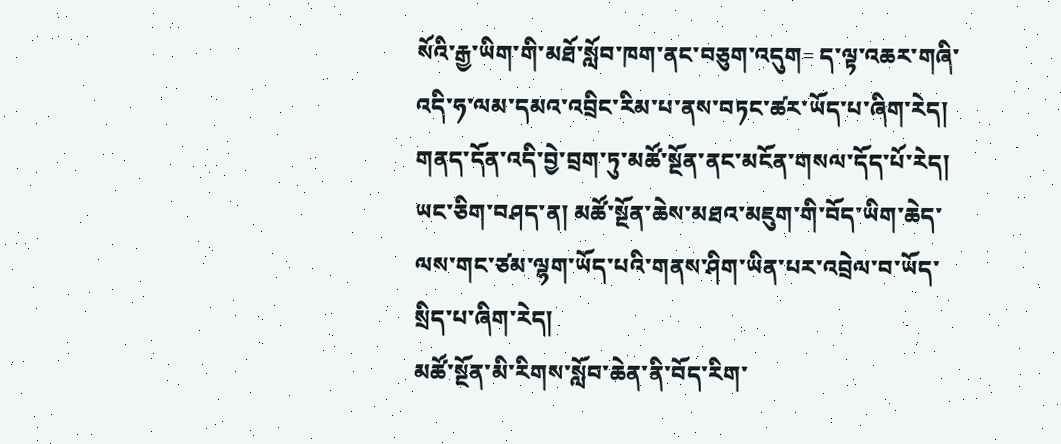སོའི་རྒྱ་ཡིག་གི་མཐོ་སློབ་ཁག་ནང་བཅུག་འདུག= ད་ལྟ་འཆར་གཞི་འདི་ཧ་ལམ་དམའ་འབྲིང་རིམ་པ་ནས་བཏང་ཚར་ཡོད་པ་ཞིག་རེད། གནད་དོན་འདི་བྱེ་བྲག་ཏུ་མཚོ་སྔོན་ནང་མངོན་གསལ་དོད་པོ་རེད། ཡང་ཅིག་བཤད་ན། མཚོ་སྔོན་ཆེས་མཐའ་མཇུག་གི་བོད་ཡིག་ཆེད་ལས་གང་ཙམ་ལྷག་ཡོད་པའི་གནས་ཤིག་ཡིན་པར་འབྲེལ་བ་ཡོད་སྲིད་པ་ཞིག་རེད།
མཚོ་སྔོན་མི་རིགས་སློབ་ཆེན་ནི་བོད་རིག་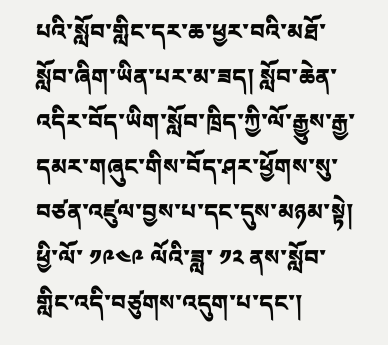པའི་སློབ་གླིང་དར་ཆ་ཕྱར་བའི་མཐོ་སློབ་ཞིག་ཡིན་པར་མ་ཟད། སློབ་ཆེན་འདིར་བོད་ཡིག་སློབ་ཁྲིད་ཀྱི་ལོ་རྒྱུས་རྒྱ་དམར་གཞུང་གིས་བོད་ཤར་ཕྱོགས་སུ་བཙན་འཛུལ་བྱས་པ་དང་དུས་མཉམ་སྟེ། ཕྱི་ལོ་ ༡༩༤༩ ལོའི་ཟླ་ ༡༢ ནས་སློབ་གླིང་འདི་བཙུགས་འདུག་པ་དང་།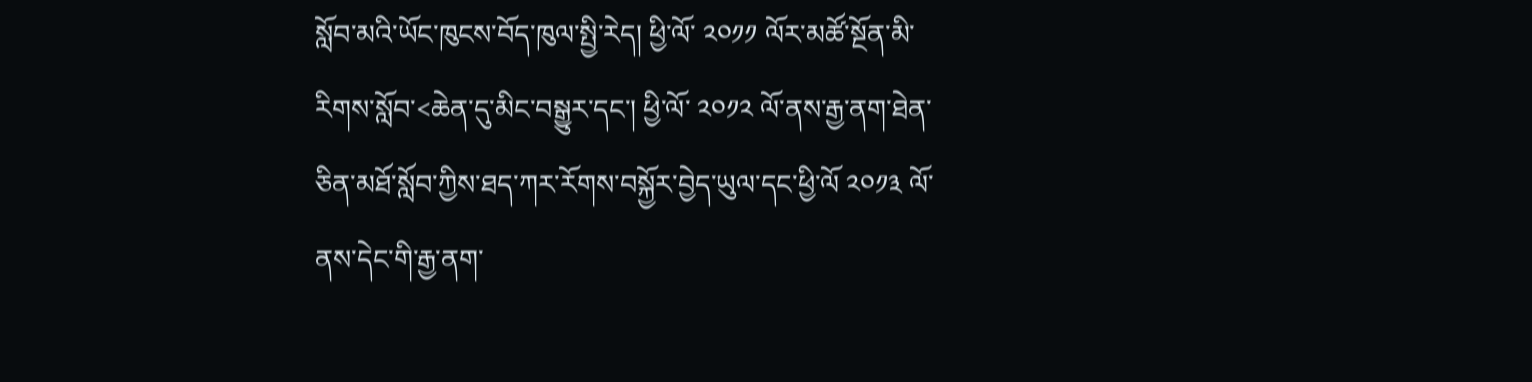སློབ་མའི་ཡོང་ཁུངས་བོད་ཁུལ་སྤྱི་རེད། ཕྱི་ལོ་ ༢༠༡༡ ལོར་མཚོ་སྔོན་མི་རིགས་སློབ་<ཆེན་དུ་མིང་བསྒྱུར་དང་། ཕྱི་ལོ་ ༢༠༡༢ ལོ་ནས་རྒྱ་ནག་ཐེན་ཅིན་མཐོ་སློབ་ཀྱིས་ཐད་ཀར་རོགས་བསྐྱོར་བྱེད་ཡུལ་དང་ཕྱི་ལོ ༢༠༡༣ ལོ་ནས་དེང་གི་རྒྱ་ནག་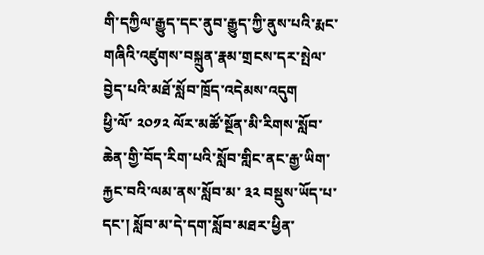གི་དཀྱིལ་རྒྱུད་དང་ནུབ་རྒྱུད་ཀྱི་ནུས་པའི་རྨང་གཞིའི་འཛུགས་བསྐྲུན་རྣམ་གྲངས་དར་སྤེལ་བྱེད་པའི་མཐོ་སློབ་ཁྲོད་འདེམས་འདུག
ཕྱི་ལོ་ ༢༠༡༢ ལོར་མཚོ་སྔོན་མི་རིགས་སློབ་ཆེན་གྱི་བོད་རིག་པའི་སློབ་གླིང་ནང་རྒྱ་ཡིག་རྐྱང་བའི་ལམ་ནས་སློབ་མ་ ༣༢ བསྡུས་ཡོད་པ་དང་། སློབ་མ་དེ་དག་སློབ་མཐར་ཕྱིན་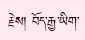རྗེས། བོད་རྒྱ་ཡིག་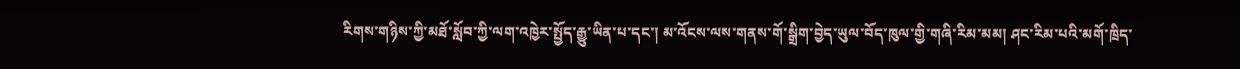རིགས་གཉིས་ཀྱི་མཐོ་སློབ་ཀྱི་ལག་འཁྱེར་སྤྱོད་རྒྱུ་ཡིན་པ་དང་། མ་འོངས་ལས་གནས་གོ་སྒྲིག་བྱེད་ཡུལ་བོད་ཁུལ་གྱི་གཞི་རིམ་མམ། ཤང་རིམ་པའི་མགོ་ཁྲིད་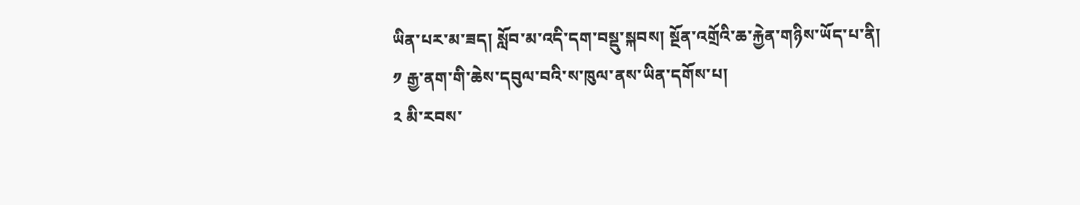ཡིན་པར་མ་ཟད། སློབ་མ་འདི་དག་བསྡུ་སྐབས། སྔོན་འགྲོའི་ཆ་རྐྱེན་གཉིས་ཡོད་པ་ནི།
༡ རྒྱ་ནག་གི་ཆེས་དབུལ་བའི་ས་ཁུལ་ནས་ཡིན་དགོས་པ།
༢ མི་རབས་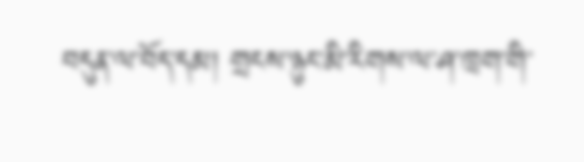བདུན་ལ་བོད་དམ། གྲངས་ཉུང་མི་རིགས་ལ་ཤ་ཁྲག་གི་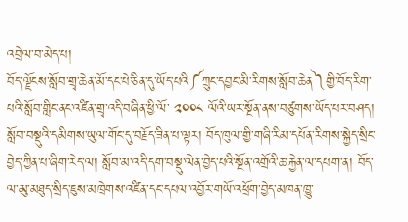འབྲེལ་བ་མེད་པ།
བོད་ལྗོངས་སློབ་གྲྭ་ཆེན་མོ་དང་པེ་ཅིན་དུ་ཡོད་པའི༼ཀྲུང་དབྱང་མི་རིགས་སློབ་ཆེན༽གྱི་བོད་རིག་པའི་སློབ་གླིང་ནང་འཛིན་གྲྭ་འདི་བཞིན་ཕྱི་ལོ་ ༢༠༠༨ ལོའི་ཡར་སྔོན་ནས་བཙུགས་ཡོད་པར་བཤད། སློབ་བསྡུའི་དམིགས་ཡུལ་གོང་དུ་བརྗོད་ཟིན་པ་ལྟར། བོད་ཁུལ་གྱི་གཞི་རིམ་དཔོན་རིགས་སྐྱེད་སྲིང་བྱེད་ཀྱིན་པ་ཞིག་རེད་ལ། སློབ་མ་འདི་དག་བསྡུ་ལེན་བྱེད་པའི་སྔོན་འགྲོའི་ཆ་རྐྱེན་ལ་དཔག་ན། བོད་ལ་མུ་མཐུད་སྲིད་ཇུས་མཁྲེགས་འཛིན་དང་དཔལ་འབྱོར་གཡོ་འཕྲོག་བྱེད་མཁན་ཁྱུ་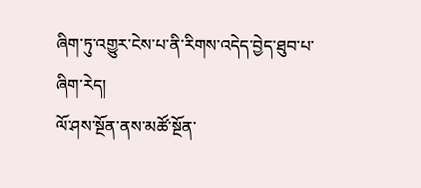ཞིག་ཏུ་འགྱུར་ངེས་པ་ནི་རིགས་འདེད་བྱེད་ཐུབ་པ་ཞིག་རེད།
ལོ་ཤས་སྔོན་ནས་མཚོ་སྔོན་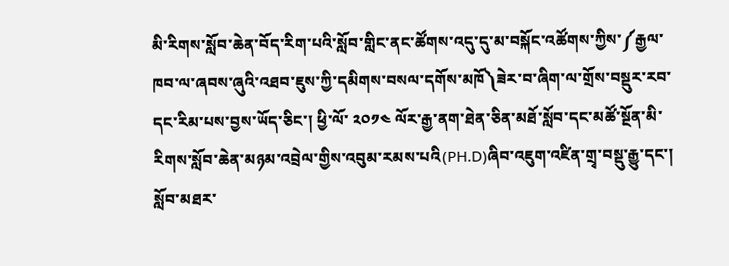མི་རིགས་སློབ་ཆེན་བོད་རིག་པའི་སློབ་གླིང་ནང་ཚོགས་འདུ་དུ་མ་བསྐོང་འཚོགས་ཀྱིས་༼རྒྱལ་ཁབ་ལ་ཞབས་ཞུའི་འཐབ་ཇུས་ཀྱི་དམིགས་བསལ་དགོས་མཁོ༽ཟེར་བ་ཞིག་ལ་གྲོས་བསྡུར་རབ་དང་རིམ་པས་བྱས་ཡོད་ཅིང་། ཕྱི་ལོ་ ༢༠༡༤ ལོར་རྒྱ་ནག་ཐེན་ཅིན་མཐོ་སློབ་དང་མཚོ་སྔོན་མི་རིགས་སློབ་ཆེན་མཉམ་འབྲེལ་གྱིས་འབུམ་རམས་པའི(PH.D)ཞིབ་འཇུག་འཛིན་གྲྭ་བསྡུ་རྒྱུ་དང་། སློབ་མཐར་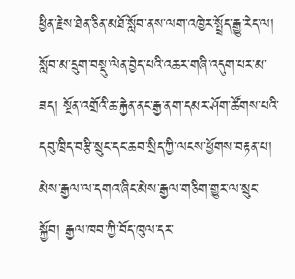ཕྱིན་རྗེས་ཐེན་ཅིན་མཐོ་སློབ་ནས་ལག་འཁྱེར་སྤྲོད་རྒྱུ་རེད་ལ། སློབ་མ་དྲུག་བསྡུ་ལེན་བྱེད་པའི་འཆར་གཞི་འདུག་པར་མ་ཟད། སྔོན་འགྲོའི་ཆ་རྐྱེན་ནང་རྒྱ་ནག་དམར་ཤོག་ཚོགས་པའི་དབུ་ཁྲིད་བརྩི་སྲུང་དང་ཆབ་སྲིད་ཀྱི་ལངས་ཕྱོགས་བརྟན་པ། མེས་རྒྱལ་ལ་དགའ་ཞིང་མེས་རྒྱལ་གཅིག་གྱུར་ལ་སྲུང་སྐྱོབ། རྒྱལ་ཁབ་ཀྱི་བོད་ཁུལ་དར་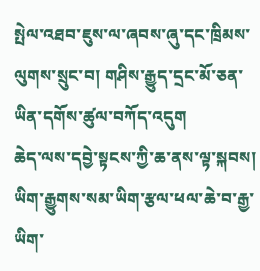སྤེལ་འཐབ་ཇུས་ལ་ཞབས་ཞུ་དང་ཁྲིམས་ལུགས་སྲུང་བ། གཤིས་རྒྱུད་དྲང་མོ་ཅན་ཡིན་དགོས་ཚུལ་བཀོད་འདུག
ཆེད་ལས་དབྱེ་སྟངས་ཀྱི་ཆ་ནས་ལྟ་སྐབས། ཡིག་རྒྱུགས་སམ་ཡིག་རྩལ་ཕལ་ཆེ་བ་རྒྱ་ཡིག་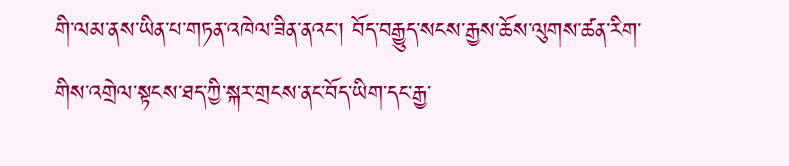གི་ལམ་ནས་ཡིན་པ་གཏན་འཁེལ་ཟིན་ནའང་། བོད་བརྒྱུད་སངས་རྒྱས་ཆོས་ལུགས་ཚན་རིག་གིས་འགྲེལ་སྟངས་ཐད་ཀྱི་སྐར་གྲངས་ནང་བོད་ཡིག་དང་རྒྱ་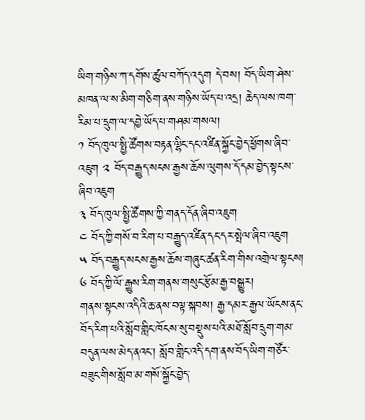ཡིག་གཉིས་ཀ་དགོས་ཚུལ་བཀོད་འདུག དེ་བས། བོད་ཡིག་ཤེས་མཁན་ལ་ས་མིག་གཅིག་ནས་གཉིས་ཡོད་པ་འདྲ། ཆེད་ལས་ཁག་རིམ་པ་དྲུག་ལ་དབྱེ་ཡོད་པ་གཤམ་གསལ།
༡ བོད་ཁུལ་སྤྱི་ཚོགས་བརྟན་ལྷིང་དང་འཛིན་སྐྱོང་བྱེད་ཕྱོགས་ཞིབ་འཇུག ༢ བོད་བརྒྱུད་སངས་རྒྱས་ཆོས་ལུགས་དོ་དམ་བྱེད་སྟངས་ཞིབ་འཇུག
༣ བོད་ཁུལ་སྤྱི་ཚོགས་ཀྱི་གནད་དོན་ཞིབ་འཇུག
༤ བོད་ཀྱི་གསོ་བ་རིག་པ་བརྒྱུད་འཛིན་དང་དར་སྤེལ་ཞིབ་འཇུག
༥ བོད་བརྒྱུད་སངས་རྒྱས་ཆོས་གཞུང་ཚན་རིག་གིས་འགྲེལ་སྟངས།
༦ བོད་ཀྱི་ལོ་རྒྱུས་རིག་གནས་གསུང་རྩོམ་རྒྱ་བསྒྱུར།
གནས་སྟངས་འདིའི་ཆ་ནས་བལྟ་སྐབས། རྒྱ་དམར་རྒྱལ་ཡོངས་ནང་བོད་རིག་པའི་སློབ་གླིང་ཁོངས་སུ་བསྡུས་པའི་མཐོ་སློབ་དྲུག་གམ་བདུན་ལས་མེད་ནའང་། སློབ་གླིང་འདི་དག་ནས་བོད་ཡིག་གཙོར་བཟུང་གིས་སློབ་མ་གསོ་སྐྱོང་བྱེད་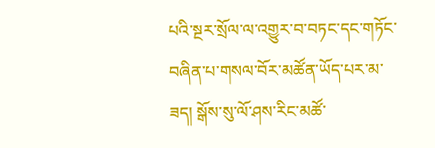པའི་སྔར་སྲོལ་ལ་འགྱུར་བ་བཏང་དང་གཏོང་བཞིན་པ་གསལ་བོར་མཚོན་ཡོད་པར་མ་ཟད། སྒོས་སུ་ལོ་ཤས་རིང་མཚོ་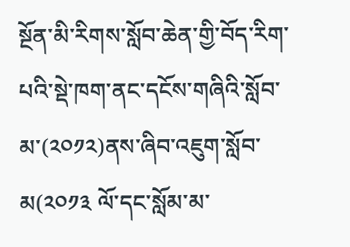སྔོན་མི་རིགས་སློབ་ཆེན་གྱི་བོད་རིག་པའི་སྡེ་ཁག་ནང་དངོས་གཞིའི་སློབ་མ་(༢༠༡༢)ནས་ཞིབ་འཇུག་སློབ་མ(༢༠༡༣ ལོ་དང་སློམ་མ་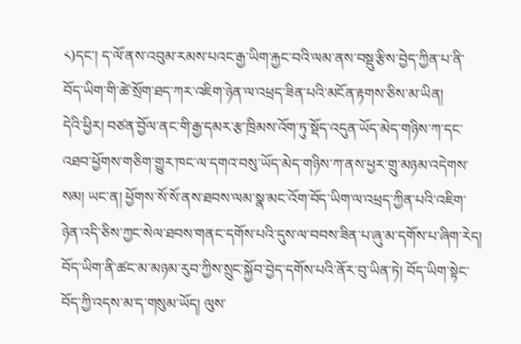༨)དང་། ད་ལོ་ནས་འབུམ་རམས་པའང་རྒྱ་ཡིག་རྐྱང་བའི་ལམ་ནས་བསྡུ་རྩིས་བྱེད་ཀྱིན་པ་ནི་བོད་ཡིག་གི་ཚེ་སྲོག་ཐད་ཀར་འཇིག་ཉེན་ལ་འཕྲད་ཟིན་པའི་མངོན་རྟགས་ཅིས་མ་ཡིན།
དེའི་ཕྱིར། བཙན་བྱོལ་ནང་གི་རྒྱ་དམར་རྩ་ཁྲིམས་འོག་ཏུ་སྡོད་འདུན་ཡོད་མེད་གཉིས་ཀ་དང་འཐབ་ཕྱོགས་གཅིག་གྱུར་ཁང་ལ་དགའ་བསུ་ཡོད་མེད་གཉིས་ཀ་ནས་ཕྱར་གྲུ་མཉམ་འདེགས་སམ། ཡང་ན། ཕྱོགས་སོ་སོ་ནས་ཐབས་ལམ་སྣ་མང་འོག་བོད་ཡིག་ལ་འཕྲད་ཀྱིན་པའི་འཇིག་ཉེན་འདི་ཅིས་ཀྱང་སེལ་ཐབས་གནང་དགོས་པའི་དུས་ལ་བབས་ཟིན་པ་ཞུ་མ་དགོས་པ་ཞིག་རེད། བོད་ཡིག་ནི་ཚང་མ་མཉམ་རུབ་ཀྱིས་སྲུང་སྐྱོབ་བྱེད་དགོས་པའི་ནོར་བུ་ཡིན་ཏེ། བོད་ཡིག་སྟེང་བོད་ཀྱི་འདས་མ་ད་གསུམ་ཡོད། ལུས་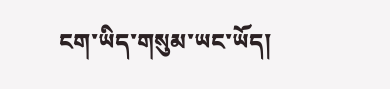ངག་ཡིད་གསུམ་ཡང་ཡོད།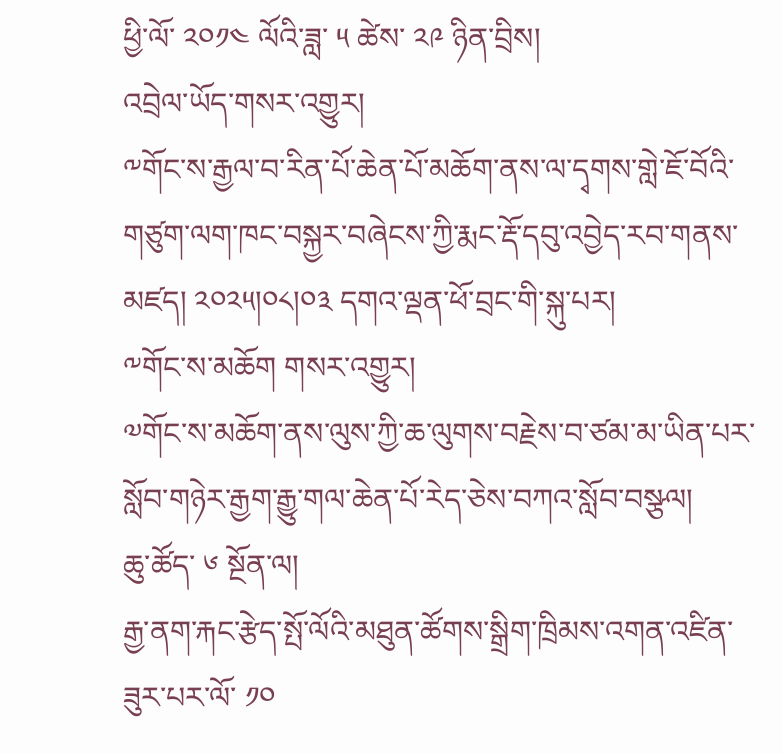ཕྱི་ལོ་ ༢༠༡༤ ལོའི་ཟླ་ ༥ ཚེས་ ༢༩ ཉིན་བྲིས།
འབྲེལ་ཡོད་གསར་འགྱུར།
༸གོང་ས་རྒྱལ་བ་རིན་པོ་ཆེན་པོ་མཆོག་ནས་ལ་དྭགས་གླེ་ཇོ་བོའི་གཙུག་ལག་ཁང་བསྐྱར་བཞེངས་ཀྱི་རྨང་རྡོ་དབུ་འབྱེད་རབ་གནས་མཛད། ༢༠༢༥།༠༨།༠༣ དགའ་ལྡན་ཕོ་བྲང་གི་སྐུ་པར།
༸གོང་ས་མཆོག གསར་འགྱུར།
༧གོང་ས་མཆོག་ནས་ལུས་ཀྱི་ཆ་ལུགས་བརྗེས་བ་ཙམ་མ་ཡིན་པར་སློབ་གཉེར་རྒྱག་རྒྱུ་གལ་ཆེན་པོ་རེད་ཅེས་བཀའ་སློབ་བསྩལ།
ཆུ་ཚོད་ ༦ སྔོན་ལ།
རྒྱ་ནག་རྐང་རྩེད་སྤོ་ལོའི་མཐུན་ཚོགས་སྒྲིག་ཁྲིམས་འགན་འཛིན་ཟུར་པར་ལོ་ ༡༠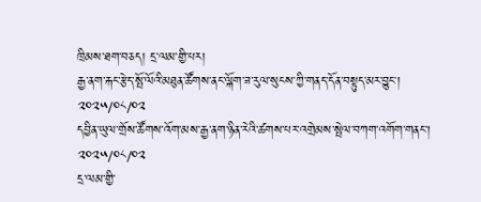ཁྲིམས་ཐག་བཅད། དྲ་ལམ་གྱི་པར།
རྒྱ་ནག་རྐང་རྩེད་སྤོ་ལོའི་མཐུན་ཚོགས་ནང་ལྐོག་ཟ་རུལ་སུངས་ཀྱི་གནད་དོན་བསྟུད་མར་བྱུང་།
༢༠༢༥/༠༨/༠༢
དབྱིན་ཡུལ་གྲོས་ཚོགས་འོག་མས་རྒྱ་ནག་ཉིན་རེའི་ཚགས་པར་འགྲེམས་སྤེལ་བཀག་འགོག་གནང་།
༢༠༢༥/༠༨/༠༢
དྲ་ལམ་གྱི་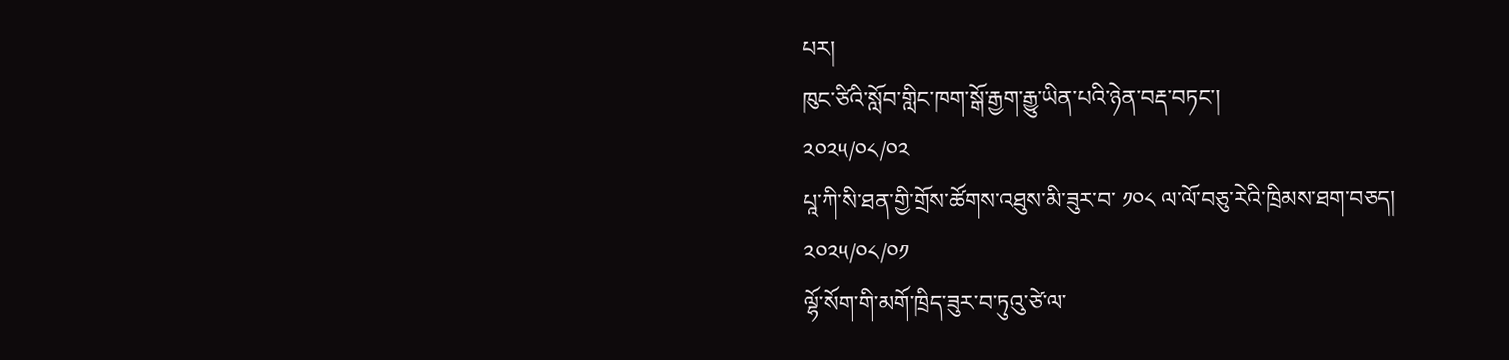པར།
ཁུང་ཙིའི་སློབ་གླིང་ཁག་སྒོ་རྒྱག་རྒྱུ་ཡིན་པའི་ཉེན་བརྡ་བཏང་།
༢༠༢༥/༠༨/༠༢
པཱ་ཀི་སི་ཐན་གྱི་གྲོས་ཚོགས་འཐུས་མི་ཟུར་བ་ ༡༠༨ ལ་ལོ་བཅུ་རེའི་ཁྲིམས་ཐག་བཅད།
༢༠༢༥/༠༨/༠༡
ལྷོ་སོག་གི་མགོ་ཁྲིད་ཟུར་བ་ཏུའུ་ཙེ་ལ་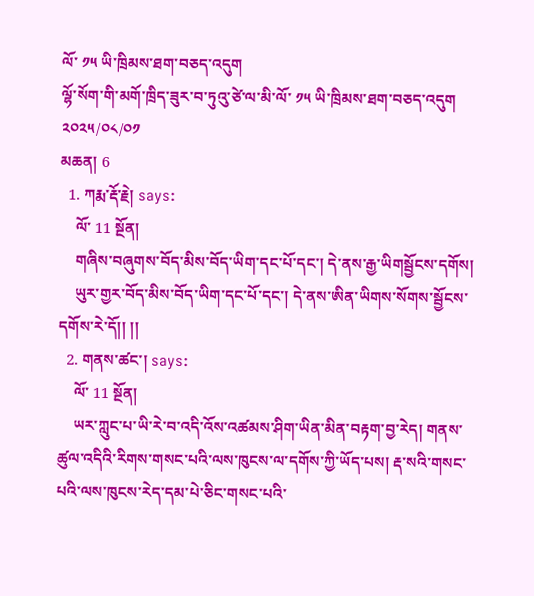ལོ་ ༡༥ ཡི་ཁྲིམས་ཐག་བཅད་འདུག
ལྷོ་སོག་གི་མགོ་ཁྲིད་ཟུར་བ་ཏུའུ་ཙེ་ལ་མི་ལོ་ ༡༥ ཡི་ཁྲིམས་ཐག་བཅད་འདུག
༢༠༢༥/༠༨/༠༡
མཆན། 6
  1. ཀརྨ་རྡོ་རྗེ། says:
    ལོ་ 11 སྔོན།
    གཞིས་བཞུགས་བོད་མིས་བོད་ཡིག་དང་པོ་དང་། དེ་ནས་རྒྱ་ཡིགསྦྱོངས་དགོས།
    ཡུར་གྱར་བོད་མིས་བོད་ཡིག་དང་པོ་དང་། དེ་ནས་ཨིན་ཡིགས་སོགས་སྦྱོངས་དགོས་རེ་དོ།། །།
  2. གནས་ཚང་། says:
    ལོ་ 11 སྔོན།
    ཡར་ཀླུང་པ་ཡི་རེ་བ་འདི་འོས་འཚམས་ཤིག་ཡིན་མིན་བརྟག་བྱ་རེད། གནས་ཚུལ་འདིའི་རིགས་གསང་པའི་ལས་ཁུངས་ལ་དགོས་ཀྱི་ཡོད་པས། རྡ་སའི་གསང་པའི་ལས་ཁུངས་རེད་དམ་པེ་ཅིང་གསང་པའི་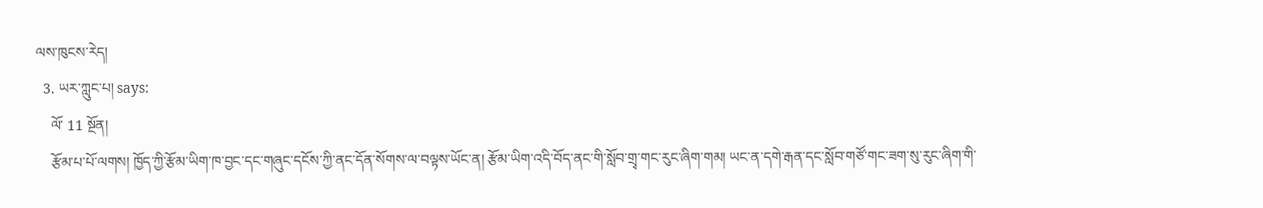ལས་ཁུངས་རེད།
  3. ཡར་ཀླུང་པ། says:
    ལོ་ 11 སྔོན།
    རྩོམ་པ་པོ་ལགས། ཁྱོད་ཀྱི་རྩོམ་ཡིག་ཁ་བྱང་དང་གཞུང་དངོས་ཀྱི་ནང་དོན་སོགས་ལ་བལྟས་ཡོང་ན། རྩོམ་ཡིག་འདི་བོད་ནང་གི་སློབ་གྲྭ་གང་རུང་ཞིག་གམ། ཡང་ན་དགེ་རྒན་དང་སློབ་གཙོ་གང་ཟག་སུ་རུང་ཞིག་གི་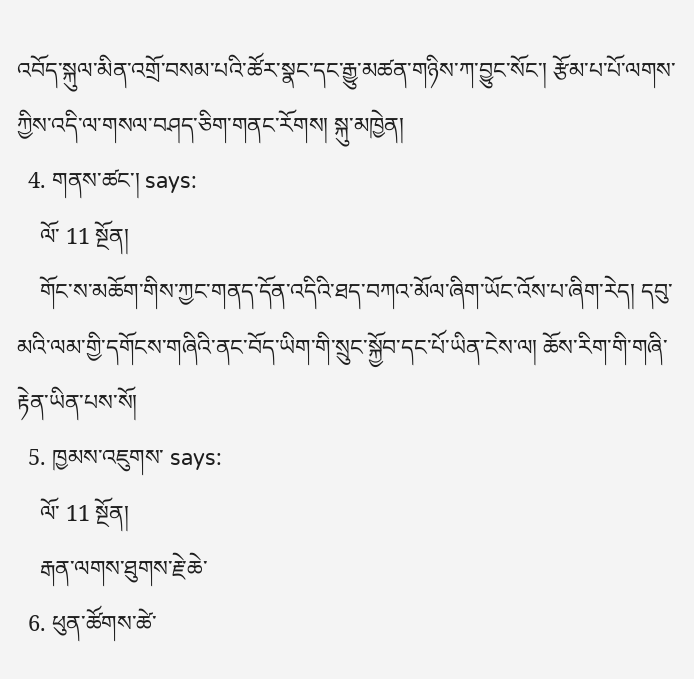འབོད་སྐུལ་མིན་འགྲོ་བསམ་པའི་ཚོར་སྣང་དང་རྒྱུ་མཚན་གཉིས་ཀ་བྱུང་སོང་། རྩོམ་པ་པོ་ལགས་ཀྱིས་འདི་ལ་གསལ་བཤད་ཅིག་གནང་རོགས། སྐུ་མཁྱེན།
  4. གནས་ཚང་། says:
    ལོ་ 11 སྔོན།
    གོང་ས་མཆོག་གིས་ཀྱང་གནད་དོན་འདིའི་ཐད་བཀའ་མོལ་ཞིག་ཡོང་འོས་པ་ཞིག་རེད། དབུ་མའི་ལམ་གྱི་དགོངས་གཞིའི་ནང་བོད་ཡིག་གི་སྲུང་སྐྱོབ་དང་པོ་ཡིན་ངེས་ལ། ཆོས་རིག་གི་གཞི་རྟེན་ཡིན་པས་སོ།
  5. ཁྱམས་འཇུགས་ says:
    ལོ་ 11 སྔོན།
    རྒན་ལགས་ཐུགས་རྗེ་ཆེ་
  6. ཕུན་ཚོགས་ཚེ་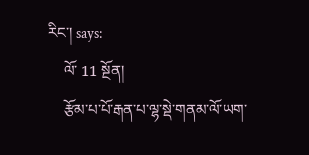རིང་། says:
    ལོ་ 11 སྔོན།
    རྩོམ་པ་པོ་རྒན་པ་ལྷ་སྡེ་གནམ་ལོ་ཡག་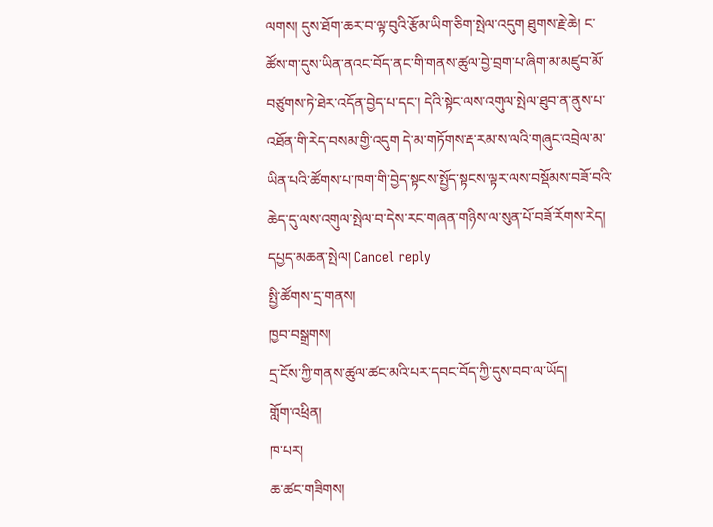ལགས། དུས་ཐོག་ཆར་བ་ལྟ་བུའི་རྩོམ་ཡིག་ཅིག་སྤེལ་འདུག ཐུགས་རྗེ་ཆེ། ང་ཚོས་ག་དུས་ཡིན་ནའང་བོད་ནང་གི་གནས་ཚུལ་བྱེ་བྲག་པ་ཞིག་མ་མཛུབ་མོ་བཙུགས་ཏེ་ཐེར་འདོན་བྱེད་པ་དང་། དེའི་སྟེང་ལས་འགུལ་སྤེལ་ཐུབ་ན་ནུས་པ་འཐོན་གི་རེད་བསམ་གྱི་འདུག དེ་མ་གཏོགས་རྡ་རམ་ས་ལའི་གཞུང་འབྲེལ་མ་ཡིན་པའི་ཚོགས་པ་ཁག་གི་བྱེད་སྟངས་སྤྱོད་སྟངས་ལྟར་ལས་བསྡོམས་བཟོ་བའི་ཆེད་དུ་ལས་འགུལ་སྤེལ་བ་དེས་རང་གཞན་གཉིས་ལ་སུན་པོ་བཟོ་རོགས་རེད།
དཔྱད་མཆན་སྤེལ། Cancel reply
སྤྱི་ཚོགས་དྲ་གནས།
ཁྱབ་བསྒྲགས།
དྲ་ངོས་ཀྱི་གནས་ཚུལ་ཚང་མའི་པར་དབང་བོད་ཀྱི་དུས་བབ་ལ་ཡོད།
གློག་འཕྲིན།
ཁ་པར།
ཆ་ཚང་གཟིགས།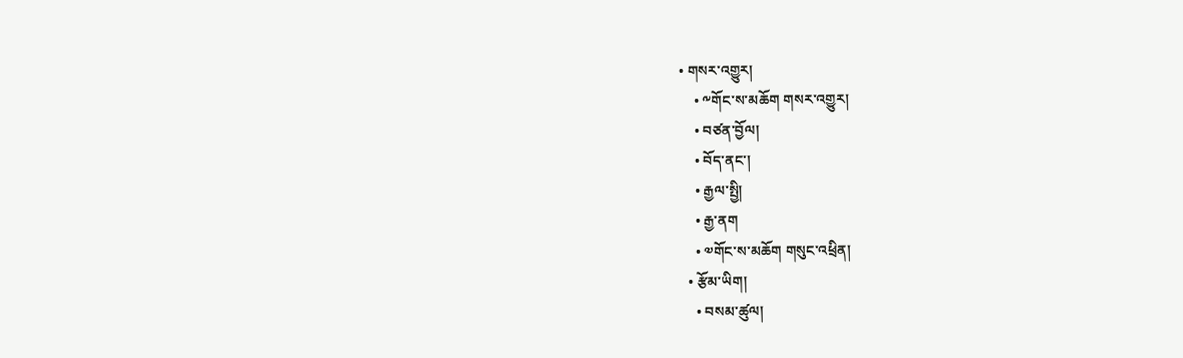• གསར་འགྱུར།
    • ༸གོང་ས་མཆོག གསར་འགྱུར།
    • བཙན་བྱོལ།
    • བོད་ནང་།
    • རྒྱལ་སྤྱི།
    • རྒྱ་ནག
    • ༧གོང་ས་མཆོག གསུང་འཕྲིན།
  • རྩོམ་ཡིག།
    • བསམ་ཚུལ།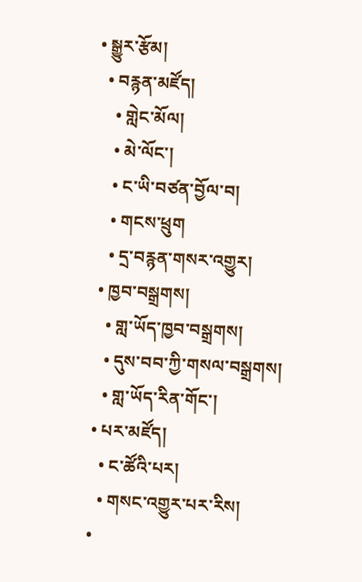• སྒྱུར་རྩོམ།
  • བརྙན་མཛོད།
    • གླེང་མོལ།
    • མེ་ལོང་།
    • ང་ཡི་བཙན་བྱོལ་བ།
    • གངས་ཕྲུག
    • དྲ་བརྙན་གསར་འགྱུར།
  • ཁྱབ་བསྒྲགས།
    • གླ་ཡོད་ཁྱབ་བསྒྲགས།
    • དུས་བབ་ཀྱི་གསལ་བསྒྲགས།
    • གླ་ཡོད་རིན་གོང་།
  • པར་མཛོད།
    • ང་ཚོའི་པར།
    • གསང་འགྱུར་པར་རིས།
  •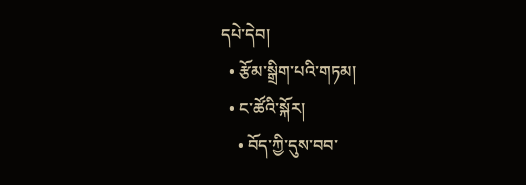དཔེ་དེབ།
  • རྩོམ་སྒྲིག་པའི་གཏམ།
  • ང་ཚོའི་སྐོར།
    • བོད་ཀྱི་དུས་བབ་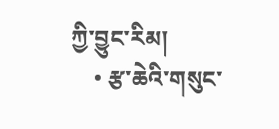ཀྱི་བྱུང་རིམ།
    • རྩ་ཆེའི་གསུང་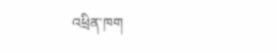འཕྲིན་ཁག